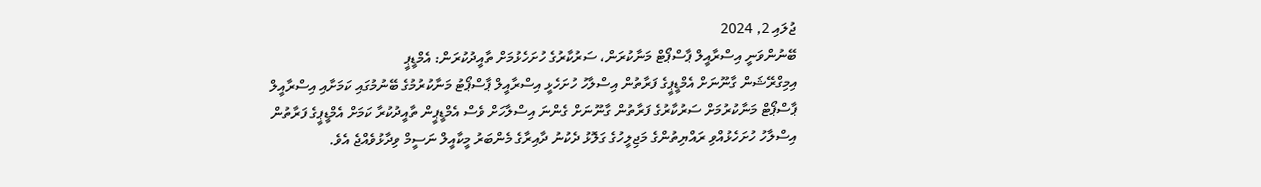ޖުލައި 2, 2024
ބޭނުންވަނީ އިސްރާއީލް ޕާސްޕޯޓް މަނާކުރަން، ސަރުކާރުގެ ހުށަހެޅުމަށް ތާއީދުކުރަން: އެމްޑީޕީ
އިމިގްރޭޝަން ގާނޫނަށް އެމްޑީޕީގެ ފަރާތުން އިސްލާހު ހުށަހެޅީ އިސްރާއީލް ޕާސްޕޯޓު މަނާކުރުމުގެ ބޭނުމުގައި ކަމަށާއި އިސްރާއީލް ޕާސްޕޯޓް މަނާކުރުމަށް ސަރުކާރުގެ ފަރާތުން ގާނޫނަށް ގެންނަ އިސްލާހަށް ވެސް އެމްޑީޕީން ތާއީދުކުރާ ކަމަށް އެމްޑީޕީގެ ފަރާތުން އިސްލާހު ހުށަހެޅުއްވި ރައްޔިތުންގެ މަޖިލީހުގެ ގަލޮޅު ދެކުނު ދާއިރާގެ މެންބަރު މީކާއީލް ނަސީމް ވިދާޅުވެއްޖެ އެވެ.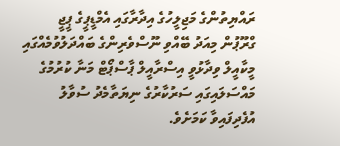ރައްޔިތުންގެ މަޖިލީހުގެ އިދާރާގައި އެމްޑީޕީގެ ޕީޖީ ގްރޫޕުން މިއަދު ބޭއްވި ނޫސްވެރިންގެ ބައްދަލުވުމެއްގައި މީކާއީލް ވިދާޅުވީ އިސްރާއީލް ޕާސްޕޯޓް މަނާ ކުރުމުގެ މައްސަލައިގައި ސަރުކާރުގެ ނިޔަތާމެދު ސުވާލު އުފެދިފައިވާ ކަމަށެވެ.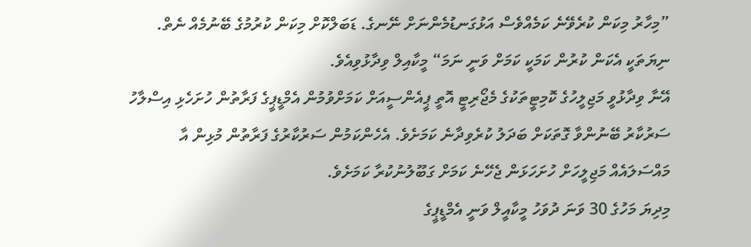”މިހާރު މިކަން ކުރެވޭނެ ކަމެއްވެސް އަޅުގަނޑުމެންނަށް ނޭނގެ. ޑަބަލްކޮށް މިކަން ކުރުމުގެ ބޭނުމެއް ނެތް. ނިޔަތަކީ އެކަން ކުރުން ކަމަކީ ކަމަށް ވަނީ ނަމަ“ މީކާއިލް ވިދާޅުވިއެވެ.
އޭނާ ވިދާޅުވީ މަޖިލީހުގެ ކޮމިޓީތަކުގެ މެޖޯރިޓީ އޮތީ ޕީއެންސީއަށް ކަމަށްވުމުން އެމްޑީޕީގެ ފަރާތުން ހުށަހެޅި އިސްލާހު ސަރުކާރު ބޭނުންވާ ގޮތަކަށް ބަދަލު ކުރެވިދާނެ ކަމަށެވެ. އެހެންކަމުން ސަރުކާރުގެ ފަރާތުން މުޅިން އާ މައްސަލައެއް މަޖިލީހަށް ހުށަހަޅަން ޖެހޭނެ ކަމަށް ގަބޫލުނުކުރާ ކަމަށެވެ.
މިދިޔަ މަހުގެ 30 ވަނަ ދުވަހު މީކާއީލް ވަނީ އެމްޑީޕީގެ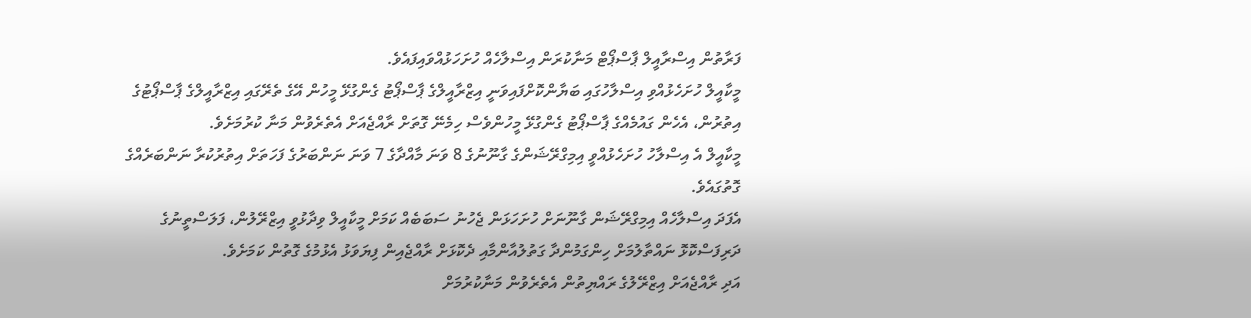ފަރާތުން އިސްރާއީލް ޕާސްޕޯޓް މަނާކުރަން އިސްލާހެއް ހުށަހަޅުއްވައިފައެވެ.
މީކާއީލް ހުށަހެޅުއްވި އިސްލާހުގައި ބަޔާންކޮށްފައިވަނީ އިޒްރާއީލްގެ ޕާސްޕޯޓު ގެންގުޅޭ މީހުން އޭގެ ތެރޭގައި އިޒްރާއީލްގެ ޕާސްޕޯޓުގެ އިތުރުން، އެހެން ގައުމެއްގެ ޕާސްޕޯޓު ގެންގުޅޭ މީހުންވެސް ހިމެނޭ ގޮތަށް ރާއްޖެއަށް އެތެރެވުން މަނާ ކުރުމަށެވެ.
މީކާއީލް އެ އިސްލާހު ހުށަހެޅުއްވީ އިމިގްރޭޝަންގެ ގާނޫނުގެ 8 ވަނަ މާއްދާގެ 7 ވަނަ ނަންބަރުގެ ފަހަތަށް އިތުރުކުރާ ނަންބަރެއްގެ ގޮތުގައެވެ.
އެފަދަ އިސްލާހެއް އިމިގްރޭޝަން ގާނޫނަށް ހުށަހަޅަން ޖެހުނު ސަބަބެއް ކަމަށް މީކާއީލް ވިދާޅުވީ އިޒްރޭލުން، ފަލަސްތީނުގެ ދަރިފަސްކޮޅޮ ނައްތާލުމަށް ހިންގަމުންދާ ގަތުލުއާންމާއި ދެކޮޅަށް ރާއްޖެއިން ފިޔަވަޅު އެޅުމުގެ ގޮތުން ކަމަށެވެ.
އަދި ރާއްޖެއަށް އިޒްރޭލުގެ ރައްޔިތުން އެތެރެވުން މަނާކުރުމަށް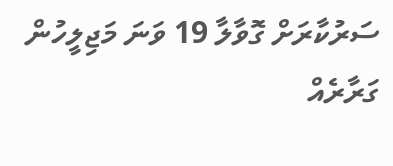ސަރުކާރަށް ގޮވާލާ 19 ވަނަ މަޖިލީހުން ގަރާރެއް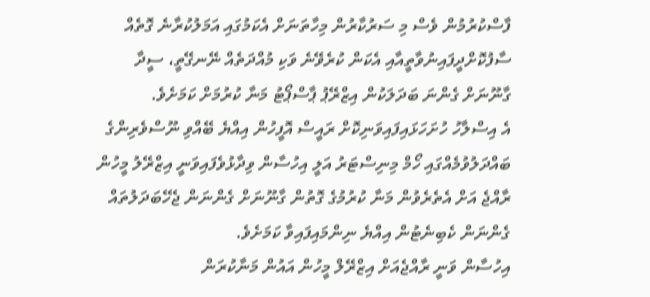ފާސްކުރުމުން ވެސް މި ސަރުކާރުން މިހާތަނަށް އެކަމުގައި އަމަލުކުރާނެ ގޮތެއް ސާފުކޮށްދީފައިނުވާތީއާއި އެކަން ކުރެވޭނެ ވަކި މުއްދަތެއް ނޭނގޭތީ، ސީދާ ގާނޫނަށް ގެންނަ ބަދަލަކުން އިޒްރޭޕު ޕާސްޕޯޓު މަނާ ކުރުމަށް ކަމަށެވެ.
އެ އިސްލާހު ހުށަހަޅައިފައިވަނިކޮށް ރައީސް އޮފީހުން އިއްޔެ ބޭއްވި ނޫސްވެރިންގެ ބައްދަލުވުމެއްގައި ހޯމް މިނިސްޓަރު އަލީ އިހުސާން ވިދާޅުވެފައިވަނީ އިޒްރޭލު މީހުން ރާއްޖެ އަށް އެތެރެވުން މަނާ ކުރުމުގެ ގޮތުން ގާނޫނަށް ގެންނަން ޖެހޭބަދަލުތައް ގެންނަން ކެބިނެޓުން އިއްޔެ ނިންމައިފައިވާ ކަމަށެވެ.
އިހުސާން ވަނީ ރާއްޖެއަށް އިޒްރޭލް މީހުން އައުން މަނާކުރަން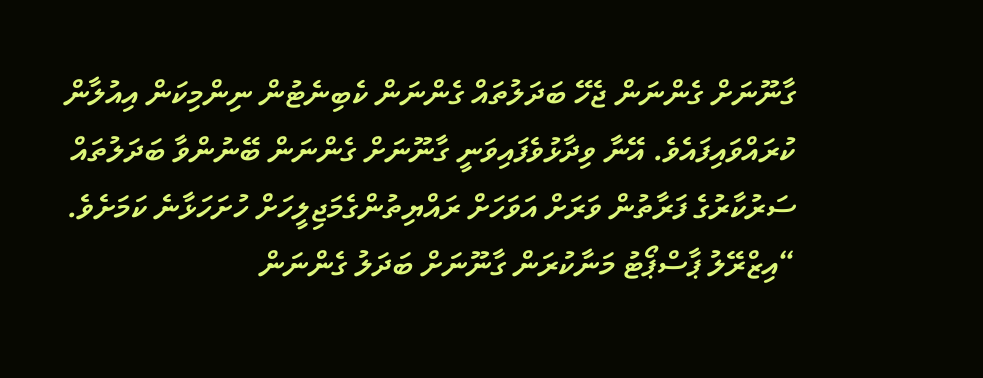ގާނޫނަށް ގެންނަން ޖެހޭ ބަދަލުތައް ގެންނަން ކެބިނެޓުން ނިންމިކަން އިއުލާން ކުރައްވައިފައެވެ. އޭނާ ވިދާޅުވެފައިވަނީ ގާނޫނަށް ގެންނަން ބޭނުންވާ ބަދަލުތައް ސަރުކާރުގެ ފަރާތުން ވަރަށް އަވަހަށް ރައްޔިތުންގެމަޖިލީހަށް ހުށަހަޅާނެ ކަމަށެވެ.
“އިޒްރޭލު ޕާސްޕޯޓު މަނާކުރަން ގާނޫނަށް ބަދަލު ގެންނަން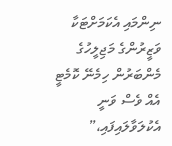ނިންމައި އެކަމަށްޓަކާ ވަޒީރުންގެ މަޖިލީހުގެ މެންބަރުން ހިމެނޭ ކޮމެޓީ އެއް ވެސް ވަނީ އެކުލަވާލައިފައި،”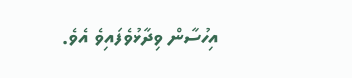އިހުސާން ވިދާޅުވެފައިވެ އެވެ.